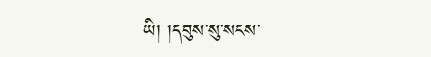ཡི། །དབུས་སུ་སངས་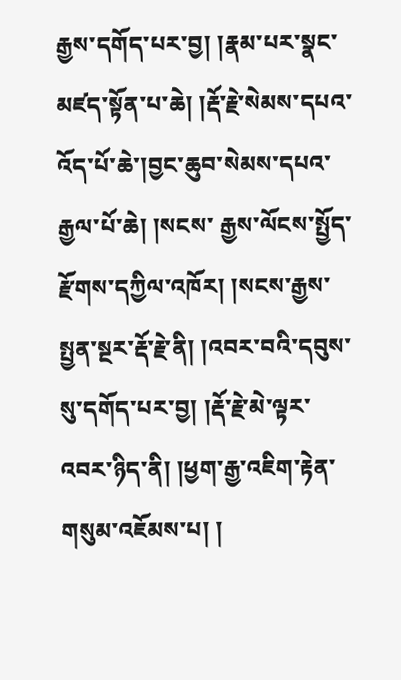རྒྱས་དགོད་པར་བྱ། །རྣམ་པར་སྣང་མཛད་སྟོན་པ་ཆེ། །རྡོ་རྗེ་སེམས་དཔའ་འོད་པོ་ཆེ་།བྱང་ཆུབ་སེམས་དཔའ་རྒྱལ་པོ་ཆེ། །སངས་ རྒྱས་ལོངས་སྤྱོད་རྫོགས་དཀྱིལ་འཁོར། །སངས་རྒྱས་སྤྱན་སྔར་རྡོ་རྗེ་ནི། །འབར་བའི་དབུས་སུ་དགོད་པར་བྱ། །རྡོ་རྗེ་མེ་ལྟར་འབར་ཉིད་ནི། །ཕྱག་རྒྱ་འཇིག་རྟེན་གསུམ་འཇོམས་པ། །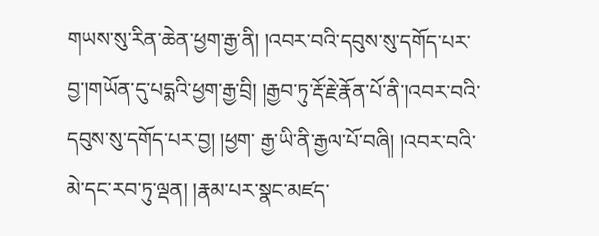གཡས་སུ་རིན་ཆེན་ཕྱག་རྒྱ་ནི། །འབར་བའི་དབུས་སུ་དགོད་པར་བྱ་།གཡོན་དུ་པདྨའི་ཕྱག་རྒྱ་བྲི། །རྒྱབ་ཏུ་རྡོ་རྗེ་རྣོན་པོ་ནི་།འབར་བའི་དབུས་སུ་དགོད་པར་བྱ། །ཕྱག་ རྒྱ་ཡི་ནི་རྒྱལ་པོ་བཞི། །འབར་བའི་མེ་དང་རབ་ཏུ་ལྡན། །རྣམ་པར་སྣང་མཛད་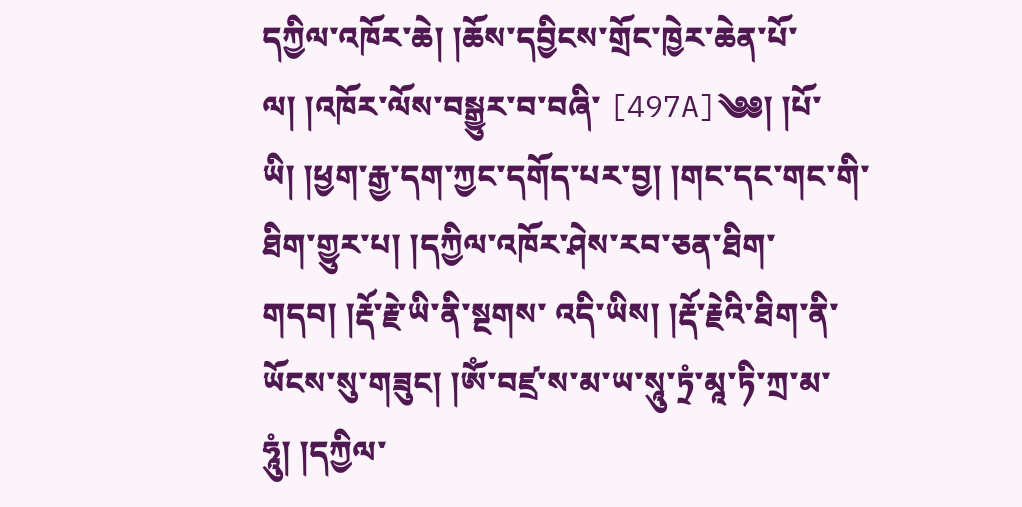དཀྱིལ་འཁོར་ཆེ། །ཆོས་དབྱིངས་གྲོང་ཁྱེར་ཆེན་པོ་ལ། །འཁོར་ལོས་བསྒྱུར་བ་བཞི་ [497A]༄༅། །པོ་ཡི། །ཕྱག་རྒྱ་དག་ཀྱང་དགོད་པར་བྱ། །གང་དང་གང་གི་ཐིག་གྱུར་པ། །དཀྱིལ་འཁོར་ཤེས་རབ་ཅན་ཐིག་གདབ། །རྡོ་རྗེ་ཡི་ནི་སྔགས་ འདི་ཡིས། །རྡོ་རྗེའི་ཐིག་ནི་ཡོངས་སུ་གཟུང། །ཨོཾ་བཛྲ་ས་མ་ཡ་སཱུ་ཏྲཾ་མཱ་ཏི་ཀྲ་མ་ཧཱུཾ། །དཀྱིལ་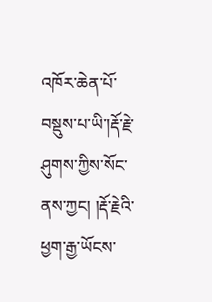འཁོར་ཆེན་པོ་བསྡུས་པ་ཡི་།རྡོ་རྗེ་ཤུགས་ཀྱིས་སོང་ནས་ཀྱང། །རྡོ་རྗེའི་ ཕྱག་རྒྱ་ཡོངས་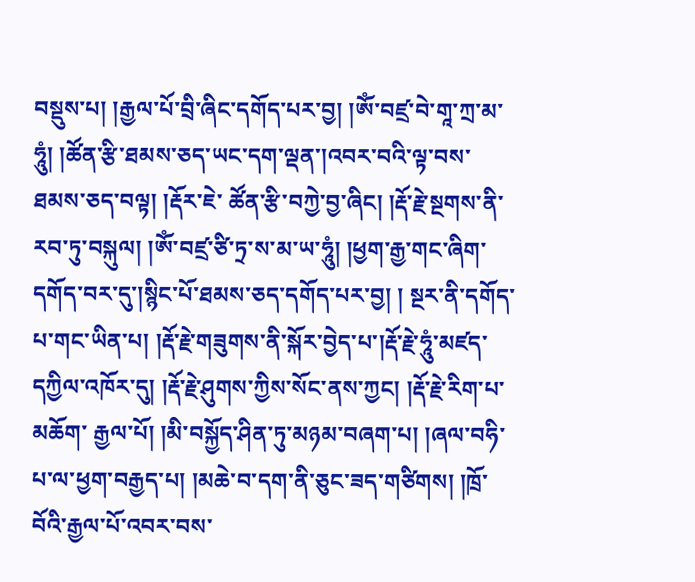བསྡུས་པ། །རྒྱལ་པོ་བྲི་ཞིང་དགོད་པར་བྱ། །ཨོཾ་བཛྲ་བེ་གཱ་ཀྲ་མ་ཧཱུཾ། །ཚོན་རྩི་ཐམས་ཅད་ཡང་དག་ལྡན་།འབར་བའི་ལྟ་བས་ཐམས་ཅད་བལྟ། །རྡོར་ཇེ་ ཚོན་རྩི་བཀྱེ་བྱ་ཞིང། །རྡོ་རྗེ་སྔགས་ནི་རབ་ཏུ་བསྐུལ། །ཨོཾ་བཛྲ་ཙི་ཏྲ་ས་མ་ཡ་ཧཱུཾ། །ཕྱག་རྒྱ་གང་ཞིག་དགོད་བར་དུ་།སྙིང་པོ་ཐམས་ཅད་དགོད་པར་བྱ། ། སྔར་ནི་དགོད་པ་གང་ཡིན་པ། །རྡོ་རྗེ་གཟུགས་ནི་སྐོར་བྱེད་པ་།རྡོ་རྗེ་ཧཱུཾ་མཛད་དཀྱིལ་འཁོར་དུ། །རྡོ་རྗེ་ཤུགས་ཀྱིས་སོང་ནས་ཀྱང། །རྡོ་རྗེ་རིག་པ་མཆོག་ རྒྱལ་པོ། །མི་བསྐྱོད་ཤིན་ཏུ་མཉམ་བཞག་པ། །ཞལ་བཧི་པ་ལ་ཕྱག་བརྒྱད་པ། །མཆེ་བ་དག་ནི་ཅུང་ཟད་གཙིགས། །ཁྲོ་བོའི་རྒྱལ་པོ་འབར་བས་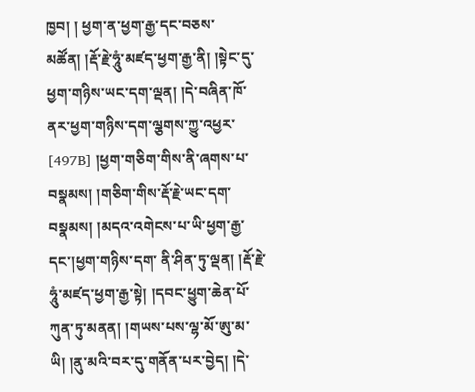ཁྱབ། ། ཕྱག་ན་ཕྱག་རྒྱ་དང་བཅས་མཚོན། །རྡོ་རྗེ་ཧཱུཾ་མཛད་ཕྱག་རྒྱ་ནི། །སྟེང་དུ་ཕྱག་གཉིས་ཡང་དག་ལྡན། །དེ་བཞིན་ཁོ་ནར་ཕྱག་གཉིས་དག་ལྕགས་ཀྱུ་འཕྱར་ [497B] །ཕྱག་གཅིག་གིས་ནི་ཞགས་པ་བསྣམས། །གཅིག་གིས་རྡོ་རྗེ་ཡང་དག་བསྣམས། །མདའ་འགེངས་པ་ཡི་ཕྱག་རྒྱ་དང་།ཕྱག་གཉིས་དག་ ནི་ཤིན་ཏུ་ལྡན། །རྡོ་རྗེ་ཧཱུཾ་མཛད་ཕྱག་རྒྱ་སྟེ། །དབང་ཕྱུག་ཆེན་པོ་ཀུན་ཏུ་མནན། །གཡས་པས་ལྷ་མོ་ཨུ་མ་ཡི། །ནུ་མའི་བར་དུ་གནོན་པར་བྱེད། །དེ་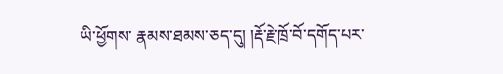ཡི་ཕྱོགས་ རྣམས་ཐམས་ཅད་དུ། །རྡོ་རྗེ་ཁྲོ་བོ་དགོད་པར་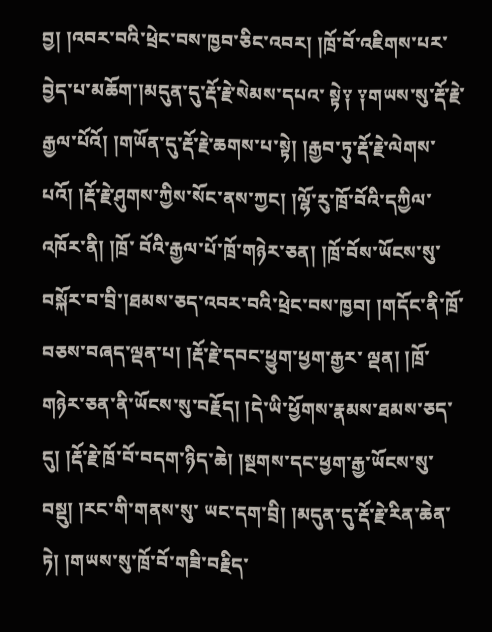བྱ། །འབར་བའི་ཕྲེང་བས་ཁྱབ་ཅིང་འབར། །ཁྲོ་བོ་འཇིགས་པར་བྱེད་པ་མཆོག་།མདུན་དུ་རྡོ་རྗེ་སེམས་དཔའ་ སྟེ༑ ༑གཡས་སུ་རྡོ་རྗེ་རྒྱལ་པོའོ། །གཡོན་དུ་རྡོ་རྗེ་ཆགས་པ་སྟེ། །རྒྱབ་ཏུ་རྡོ་རྗེ་ལེགས་པའོ། །རྡོ་རྗེ་ཤུགས་ཀྱིས་སོང་ནས་ཀྱང། །ལྷོ་རུ་ཁྲོ་བོའི་དཀྱིལ་འཁོར་ནི། །ཁྲོ་ བོའི་རྒྱལ་པོ་ཁྲོ་གཉེར་ཅན། །ཁྲོ་བོས་ཡོངས་སུ་བསྐོར་བ་བྲི་།ཐམས་ཅད་འབར་བའི་ཕྲེང་བས་ཁྱབ། །གདོང་ནི་ཁྲོ་བཅས་བཞད་ལྡན་པ། །རྡོ་རྗེ་དབང་ཕྱུག་ཕྱག་རྒྱར་ ལྡན། །ཁྲོ་གཉེར་ཅན་ནི་ཡོངས་སུ་བརྗོད། །དེ་ཡི་ཕྱོགས་རྣམས་ཐམས་ཅད་དུ། །རྡོ་རྗེ་ཁྲོ་བོ་བདག་ཉིད་ཆེ། །སྔགས་དང་ཕྱག་རྒྱ་ཡོངས་སུ་བསྡུ། །རང་གི་གནས་སུ་ ཡང་དག་བྲི། །མདུན་དུ་རྡོ་རྗེ་རིན་ཆེན་ཏེ། །གཡས་སུ་ཁྲོ་བོ་གཟི་བརྗིད་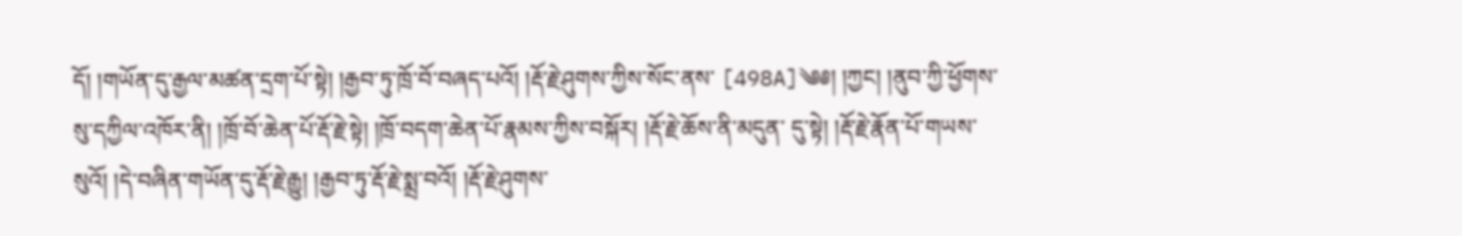དོ། །གཡོན་དུ་རྒྱལ་མཚན་དྲག་པོ་སྟེ། །རྒྱབ་ཏུ་ཁྲོ་བོ་བཞད་པའོ། །རྡོ་རྗེ་ཤུགས་ཀྱིས་སོང་ནས་ [498A]༄༅། །ཀྱང། །ནུབ་ཀྱི་ཕྱོགས་སུ་དཀྱིལ་འཁོར་ནི། །ཁྲོ་བོ་ཆེན་པོ་རྡོ་རྗེ་སྟེ། །ཁྲོ་བདག་ཆེན་པོ་རྣམས་ཀྱིས་བསྐོར། །རྡོ་རྗེ་ཆོས་ནི་མདུན་ དུ་སྟེ། །རྡོ་རྗེ་རྣོན་པོ་གཡས་སུའོ། །དེ་བཞིན་གཡོན་དུ་རྡོ་རྗེ་རྒྱུ། །རྒྱབ་ཏུ་རྡོ་རྗེ་སྨྲ་བའོ། །རྡོ་རྗེ་ཤུགས་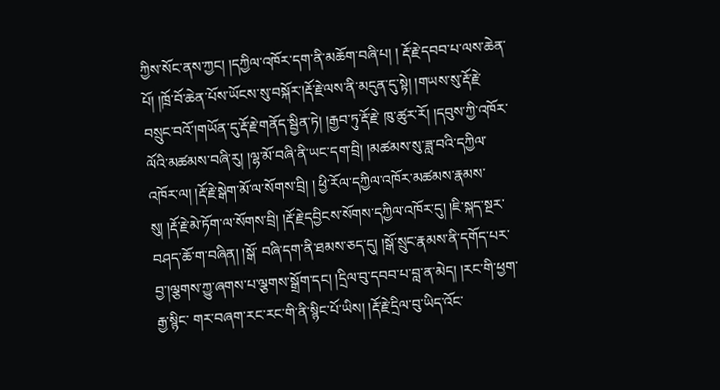ཀྱིས་སོང་ནས་ཀྱང། །དཀྱིལ་འཁོར་དག་ནི་མཆོག་བཞི་པ། ། རྡོ་རྗེ་དབབ་པ་ལས་ཆེན་པོ། །ཁྲོ་བོ་ཆེན་པོས་ཡོངས་སུ་བསྐོར་།རྡོ་རྗེ་ལས་ནི་མདུན་དུ་སྟེ། །གཡས་སུ་རྡོ་རྗེ་བསྲུང་བའོ་།གཡོན་དུ་རྡོ་རྗེ་གནོད་སྦྱིན་ཏེ། །རྒྱབ་ཏུ་རྡོ་རྗེ་ ཁུ་ཚུར་རོ། །དབུས་ཀྱི་འཁོར་ལོའི་མཚམས་བཞི་རུ། །ལྷ་མོ་བཞི་ནི་ཡང་དག་བྲི། །མཚམས་སུ་ཟླ་བའི་དཀྱིལ་འཁོར་ལ། །རྡོ་རྗེ་སྒེག་མོ་ལ་སོགས་བྲི། ། ཕྱི་རོལ་དཀྱིལ་འཁོར་མཚམས་རྣམས་སུ། །རྡོ་རྗེ་མེ་ཏོག་ལ་སོགས་བྲི། །རྡོ་རྗེ་དབྱིངས་སོགས་དཀྱིལ་འཁོར་དུ། །ཇི་སྐད་སྔར་བཤད་ཆོ་ག་བཞིན། །སྒོ་ བཞི་དག་ནི་ཐམས་ཅད་དུ། །སྒོ་སྲུང་རྣམས་ནི་དགོད་པར་བྱ་།ལྕགས་ཀྱུ་ཞགས་པ་ལྕགས་སྒྲོག་དང། །དྲིལ་བུ་དབབ་པ་བླ་ན་མེད། །རང་གི་ཕྱག་རྒྱ་སྙིང་ གར་བཞག་རང་རང་གི་ནི་སྙིང་པོ་ཡིས། །རྡོ་རྗེ་དྲིལ་བུ་ཡིད་འོང་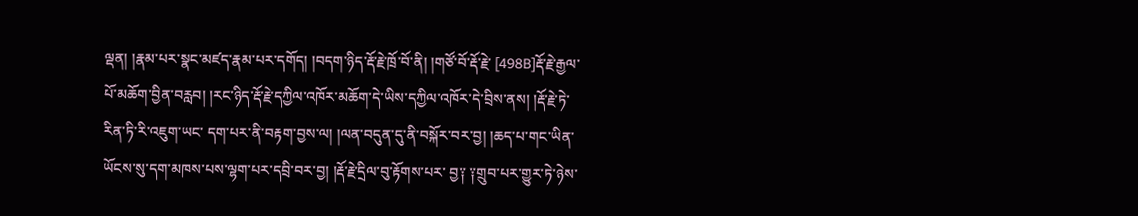ལྡན། །རྣམ་པར་སྣང་མཛད་རྣམ་པར་དགོད། །བདག་ཉིད་རྡོ་རྗེ་ཁྲོ་བོ་ནི། །གཙོ་བོ་རྡོ་རྗེ་ [498B]རྡོ་རྗེ་རྒྱལ་པོ་མཆོག་བྱིན་བརླབ། །རང་ཉིད་རྡོ་རྗེ་དཀྱིལ་འཁོར་མཆོག་དེ་ཡིས་དཀྱིལ་འཁོར་དེ་བྲིས་ནས། །རྡོ་རྗེ་ཏེ་རིན་ཏི་རི་འཇུག་ཡང་ དག་པར་ནི་བརྟག་བྱས་ལ། །ལན་བདུན་དུ་ནི་བསྐོར་བར་བྱ། །ཆད་པ་གང་ཡིན་ཡོངས་སུ་དག་མཁས་པས་ལྷག་པར་དབྲི་བར་བྱ། །རྡོ་རྗེ་དྲིལ་བུ་རྟོགས་པར་ བྱ༑ ༑གྲུབ་པར་གྱུར་ཏེ་ཉེས་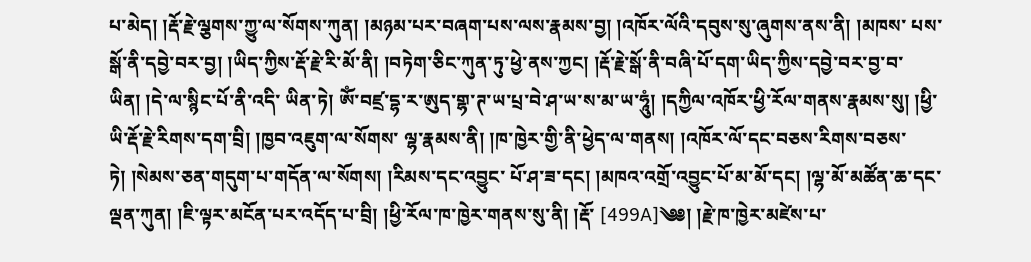པ་མེད། །རྡོ་རྗེ་ལྕགས་ཀྱུ་ལ་སོགས་ཀུན། །མཉམ་པར་བཞག་པས་ལས་རྣམས་བྱ། །འཁོར་ལོའི་དབུས་སུ་ཞུགས་ནས་ནི། །མཁས་ པས་སྒོ་ནི་དབྱེ་བར་བྱ། །ཡིད་ཀྱིས་རྡོ་རྗེ་རི་མོ་ནི། །བཏེག་ཅིང་ཀུན་ཏུ་ཕྱེ་ནས་ཀྱང། །རྡོ་རྗེ་སྒོ་ནི་བཞི་པོ་དག་ཡིད་ཀྱིས་དབྱེ་བར་བྱ་བ་ཡིན། །དེ་ལ་སྙིང་པོ་ནི་འདི་ ཡིན་ཏེ། ཨོཾ་བཛྲ་དྷ་ར་ཨུད་གྷ་ཊ་ཡ་པྲ་བེ་ཤ་ཡ་ས་མ་ཡ་ཧཱུཾ། །དཀྱིལ་འཁོར་ཕྱི་རོལ་གནས་རྣམས་སུ། །ཕྱི་ཡི་རྡོ་རྗེ་རིགས་དག་བྲི། །ཁྱབ་འཇུག་ལ་སོགས་ ལྷ་རྣམས་ནི། །ཁ་ཁྱེར་གྱི་ནི་ཕྱེད་ལ་གནས། །འཁོར་ལོ་དང་བཅས་རིགས་བཅས་ཏེ། །སེམས་ཅན་གདུག་པ་གདོན་ལ་སོགས། །རིམས་དང་འབྱུང་ པོ་ཤ་ཟ་དང། །མཁའ་འགྲོ་འབྱུང་པོ་མ་མོ་དང། །ལྷ་མོ་མཚོན་ཆ་དང་ལྡན་ཀུན། །ཇི་ལྟར་མངོན་པར་འདོད་པ་བྲི། །ཕྱི་རོལ་ཁ་ཁྱེར་གནས་སུ་ནི། །རྡོ་ [499A]༄༅། །རྗེ་ཁ་ཁྱེར་མཛེས་པ་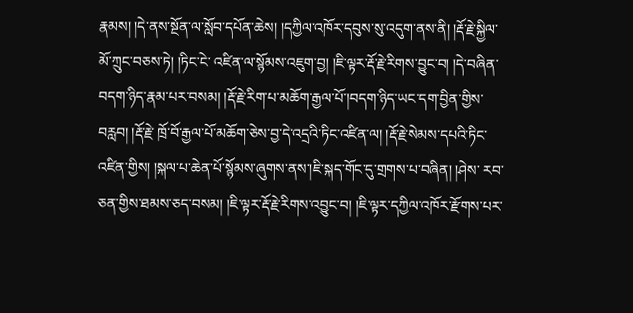རྣམས། །དེ་ནས་སྔོན་ལ་སློབ་དཔོན་ཆེས། །དཀྱིལ་འཁོར་དབུས་སུ་འདུག་ནས་ནི། །རྡོ་རྗེ་སྐྱིལ་མོ་ཀྲུང་བཅས་ཏེ། །ཏིང་ངེ་ འཛིན་ལ་སྙོམས་འཇུག་བྱ། །ཇི་ལྟར་རྡོ་རྗེ་རིགས་བྱུང་བ། །དེ་བཞིན་བདག་ཉིད་རྣམ་པར་བསམ། །རྡོ་རྗེ་རིག་པ་མཆོག་རྒྱལ་པོ་།བདག་ཉིད་ཡང་དག་བྱིན་གྱིས་བརླབ། །རྡོ་རྗེ་ ཁྲོ་བོ་རྒྱལ་པོ་མཆོག་ཅེས་བྱ་དེ་འདྲའི་ཏིང་འཛིན་ལ། །རྡོ་རྗེ་སེམས་དཔའི་ཏིང་འཛིན་གྱིས། །སྐལ་པ་ཆེན་པོ་སྙོམས་ཞུགས་ནས་།ཇི་སྐད་གོང་དུ་གྲགས་པ་བཞིན། །ཤེས་ རབ་ཅན་གྱིས་ཐམས་ཅད་བསམ། །ཇི་ལྟར་རྡོ་རྗེ་རིགས་འབྱུང་བ། །ཇི་ལྟར་དཀྱིལ་འཁོར་རྫོགས་པར་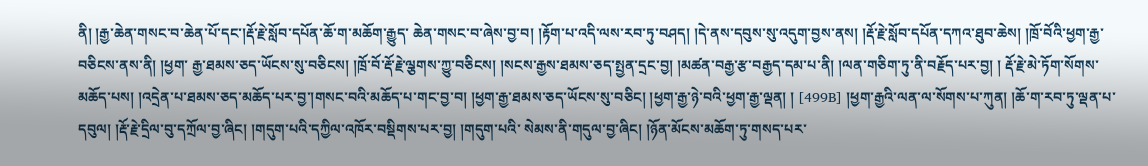ནི། །རྒྱ་ཆེན་གསང་བ་ཆེན་པོ་དང་།རྡོ་རྗེ་སློབ་དཔོན་ཆོ་ག་མཆོག་རྒྱུད་ ཆེན་གསང་བ་ཞེས་བྱ་བ། །རྟོག་པ་འདི་ལས་རབ་ཏུ་བཤད། །དེ་ནས་དབུས་སུ་འདུག་བྱས་ནས། །རྡོ་རྗེ་སློབ་དཔོན་དཀའ་ཐུབ་ཆེས། །ཁྲོ་བོའི་ཕྱག་རྒྱ་བཅིངས་ནས་ནི། །ཕྱག་ རྒྱ་ཐམས་ཅད་ཡོངས་སུ་བཅིངས། །ཁྲོ་བོ་རྡོ་རྗེ་ལྕགས་ཀྱུ་བཅིངས། །སངས་རྒྱས་ཐམས་ཅད་སྤྱན་དྲང་བྱ། །མཚན་བརྒྱ་རྩ་བརྒྱད་དམ་པ་ནི། །ལན་གཅིག་ཏུ་ནི་བརྗོད་པར་བྱ། ། རྡོ་རྗེ་མེ་ཏོག་སོགས་མཆོད་པས། །འདྲེན་པ་ཐམས་ཅད་མཆོད་པར་བྱ་།གསང་བའི་མཆོད་པ་གང་བྱ་བ། །ཕྱག་རྒྱ་ཐམས་ཅད་ཡོངས་སུ་བཅིང། །ཕྱག་རྒྱ་ཉེ་བའི་ཕྱག་རྒྱ་ལྡན། ། [499B] །ཕྱག་རྒྱའི་ལན་ལ་སོགས་པ་ཀུན། །ཆོ་ག་རབ་ཏུ་ལྡན་པ་དབུལ། །རྡོ་རྗེ་དྲིལ་བུ་དཀྲོལ་བྱ་ཞིང། །གདུག་པའི་དཀྱིལ་འཁོར་བསྡིགས་པར་བྱ། །གདུག་པའི་ སེམས་ནི་གདུལ་བྱ་ཞིང། །ཉོན་མོངས་མཆོག་ཏུ་གསད་པར་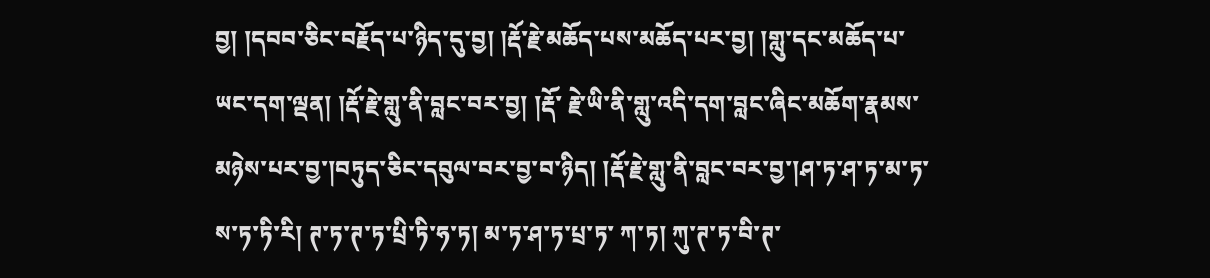བྱ། །དབབ་ཅིང་བརྗོད་པ་ཉིད་དུ་བྱ། །རྡོ་རྗེ་མཆོད་པས་མཆོད་པར་བྱ། །གླུ་དང་མཆོད་པ་ཡང་དག་ལྡན། །རྡོ་རྗེ་གླུ་ནི་བླང་བར་བྱ། །རྡོ་ རྗེ་ཡི་ནི་གླུ་འདི་དག་བླང་ཞིང་མཆོག་རྣམས་མཉེས་པར་བྱ་།བཏུད་ཅིང་དབུལ་བར་བྱ་བ་ཉིད། །རྡོ་རྗེ་གླུ་ནི་བླང་བར་བྱ་།ཤ་ཏ་ཤ་ཏ་མ་ཏ་ས་ཏ་ཏི་རི། ཊ་ཏ་ཊ་ཏ་པྲི་ཏི་ཧ་ཏ། མ་ཏ་ཤ་ཏ་པྲ་ཏ་ ཀ་ཏ། ཀུ་ཊ་ཏ་བི་ཊ་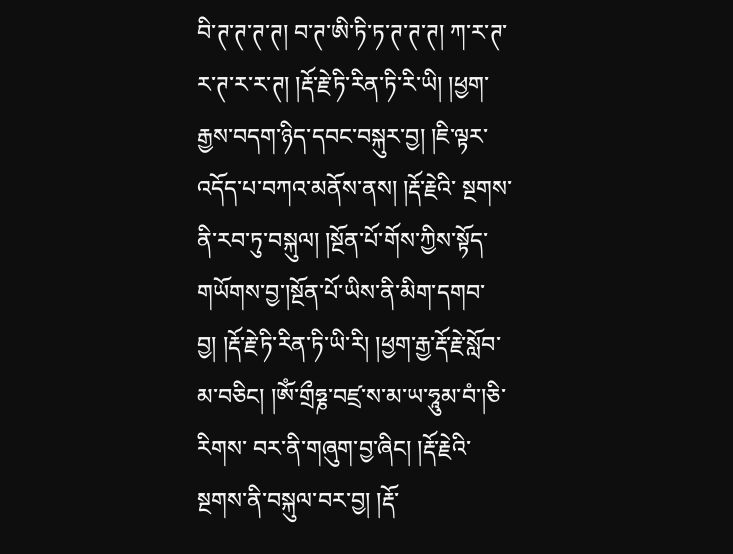བི་ཊ་ཊ་ཊ་ཊ། བ་ཊ་ཨི་ཏི་ཏ་ཊ་ཊ་ཊ། ཀ་ར་ཊ་ར་ཊ་ར་ར་ཊ། །རྡོ་རྗེ་ཏི་རིན་ཏི་རི་ཡི། །ཕྱག་རྒྱས་བདག་ཉིད་དབང་བསྐུར་བྱ། །ཇི་ལྟར་འདོད་པ་བཀའ་མནོས་ནས། །རྡོ་རྗེའི་ སྔགས་ནི་རབ་ཏུ་བསྐུལ། །སྔོན་པོ་གོས་ཀྱིས་སྟོད་གཡོགས་བྱ་།སྔོན་པོ་ཡིས་ནི་མིག་དགབ་བྱ། །རྡོ་རྗེ་ཏི་རིན་ཏི་ཡི་རི། །ཕྱག་རྒྱ་རྡོ་རྗེ་སློབ་མ་བཅིང། །ཨོཾ་གྲྀཧྞ་བཛྲ་ས་མ་ཡ་ཧཱུམ་བཾ་།ཅི་རིགས་ བར་ནི་གཞུག་བྱ་ཞིང། །རྡོ་རྗེའི་སྔགས་ནི་བསྐུལ་བར་བྱ། །རྡོ་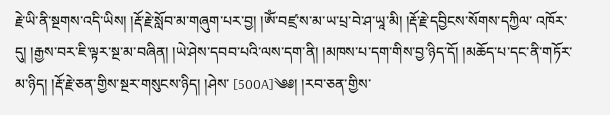རྗེ་ཡི་ནི་སྔགས་འདི་ཡིས། །རྡོ་རྗེ་སློབ་མ་གཞུག་པར་བྱ། །ཨོཾ་བཛྲ་ས་མ་ཡ་པྲ་བེ་ཤ་ཡཱ་མི། །རྡོ་རྗེ་དབྱིངས་སོགས་དཀྱིལ་ འཁོར་དུ། །རྒྱས་བར་ཇི་ལྟར་སྔ་མ་བཞིན། །ཡེ་ཤེས་དབབ་པའི་ལས་དག་ནི། །མཁས་པ་དག་གིས་བྱ་ཉིད་དོ། །མཆོད་པ་དང་ནི་གཏོར་མ་ཉིད། །རྡོ་རྗེ་ཅན་གྱིས་སྔར་གསུངས་ཉིད། །ཤེས་ [500A]༄༅། །རབ་ཅན་གྱིས་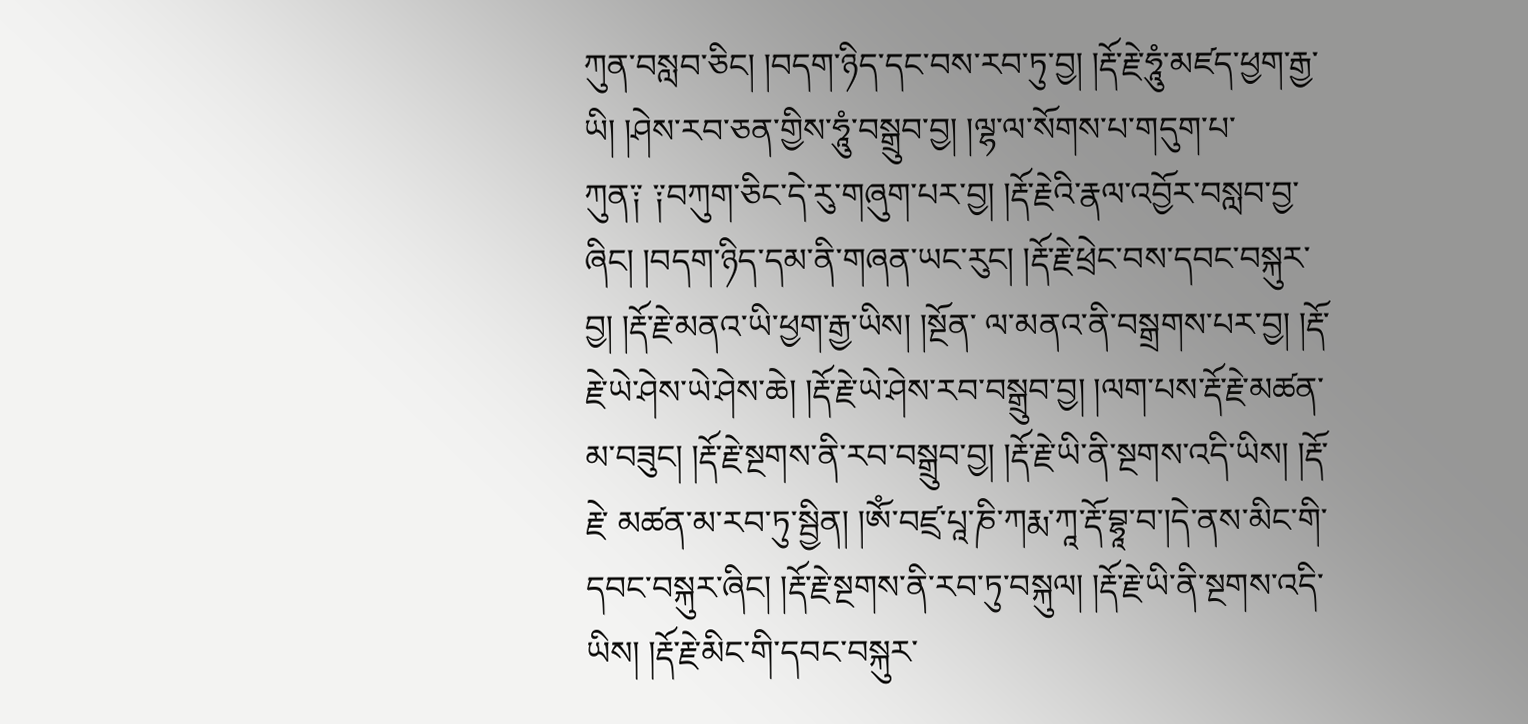ཀུན་བསླབ་ཅིང། །བདག་ཉིད་དང་བས་རབ་ཏུ་བྱ། །རྡོ་རྗེ་ཧཱུཾ་མཛད་ཕྱག་རྒྱ་ཡི། །ཤེས་རབ་ཅན་གྱིས་ཧཱུཾ་བསྒྲུབ་བྱ། །ལྷ་ལ་སོགས་པ་གདུག་པ་ ཀུན༑ ༑བཀུག་ཅིང་དེ་རུ་གཞུག་པར་བྱ། །རྡོ་རྗེའི་རྣལ་འབྱོར་བསླབ་བྱ་ཞིང། །བདག་ཉིད་དམ་ནི་གཞན་ཡང་རུང། །རྡོ་རྗེ་ཕྲེང་བས་དབང་བསྐུར་བྱ། །རྡོ་རྗེ་མནའ་ཡི་ཕྱག་རྒྱ་ཡིས། །སྔོན་ ལ་མནའ་ནི་བསྒྲགས་པར་བྱ། །རྡོ་རྗེ་ཡེ་ཤེས་ཡེ་ཤེས་ཆེ། །རྡོ་རྗེ་ཡེ་ཤེས་རབ་བསྒྲུབ་བྱ། །ལག་པས་རྡོ་རྗེ་མཚན་མ་བཟུང། །རྡོ་རྗེ་སྔགས་ནི་རབ་བསྒྲུབ་བྱ། །རྡོ་རྗེ་ཡི་ནི་སྔགས་འདི་ཡིས། །རྡོ་རྗེ་ མཚན་མ་རབ་ཏུ་སྦྱིན། །ཨོཾ་བཛྲ་པཱ་ཎི་ཀརྨ་ཀཱ་རྡོ་བྷཱ་བ་།དེ་ནས་མིང་གི་དབང་བསྐུར་ཞིང། །རྡོ་རྗེ་སྔགས་ནི་རབ་ཏུ་བསྐུལ། །རྡོ་རྗེ་ཡི་ནི་སྔགས་འདི་ཡིས། །རྡོ་རྗེ་མིང་གི་དབང་བསྐུར་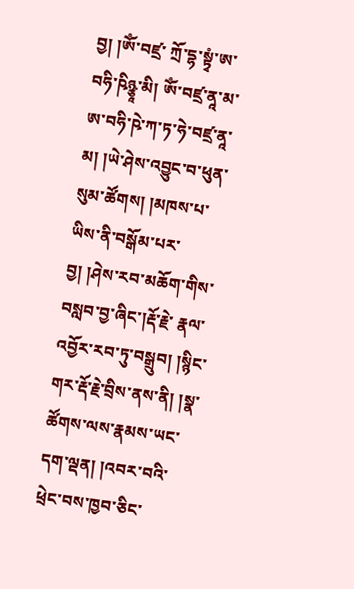བྱ། །ཨོཾ་བཛྲ་ ཀྲོ་དྷ་སྟྭཾ་ཨ་བཧི་ཥིཉྩཱ་མི། ཨོཾ་བཛྲ་ནཱ་མ་ཨ་བཧི་ཥེ་ཀ་ཏ་ཧེ་བཛྲ་ནཱ་མ། །ཡེ་ཤེས་འབྱུང་བ་ཕུན་སུམ་ཚོགས། །མཁས་པ་ཡིས་ནི་བསྒོམ་པར་བྱ། །ཤེས་རབ་མཆོག་གིས་བསླབ་བྱ་ཞིང་།རྡོ་རྗེ་ རྣལ་འབྱོར་རབ་ཏུ་བསྒྲུབ། །སྙིང་གར་རྡོ་རྗེ་བྲིས་ནས་ནི། །སྣ་ཚོགས་ལས་རྣམས་ཡང་དག་ལྡན། །འབར་བའི་ཕྲེང་བས་ཁྱབ་ཅིང་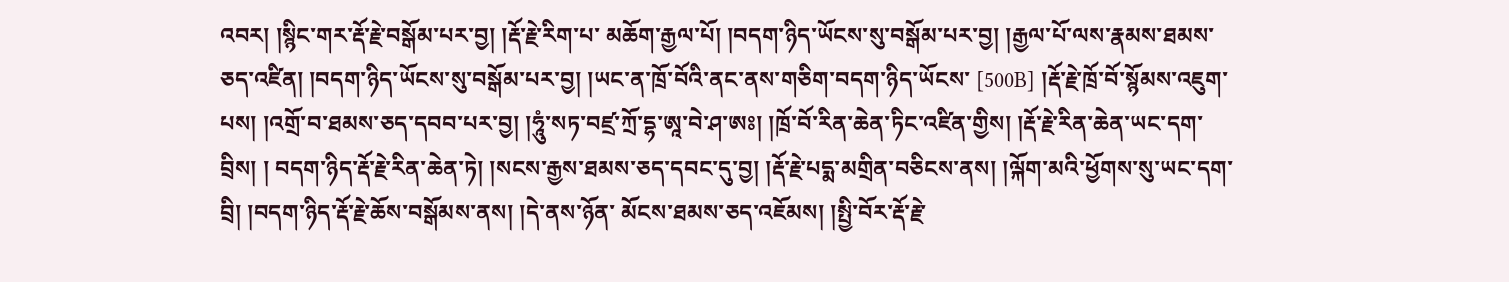འབར། །སྙིང་གར་རྡོ་རྗེ་བསྒོམ་པར་བྱ། །རྡོ་རྗེ་རིག་པ་ མཆོག་རྒྱལ་པོ། །བདག་ཉིད་ཡོངས་སུ་བསྒོམ་པར་བྱ། །རྒྱལ་པོ་ལས་རྣམས་ཐམས་ཅད་འཛིན། །བདག་ཉིད་ཡོངས་སུ་བསྒོམ་པར་བྱ། །ཡང་ན་ཁྲོ་བོའི་ནང་ནས་གཅིག་བདག་ཉིད་ཡོངས་ [500B] །རྡོ་རྗེ་ཁྲོ་བོ་སྙོམས་འཇུག་པས། །འགྲོ་བ་ཐམས་ཅད་དབབ་པར་བྱ། །ཧཱུཾ་སཏ་བཛྲ་ཀྲོ་དྷ་ཨཱ་བེ་ཤ་ཨཿ། །ཁྲོ་བོ་རིན་ཆེན་ཏིང་འཛིན་གྱིས། །རྡོ་རྗེ་རིན་ཆེན་ཡང་དག་བྲིས། ། བདག་ཉིད་རྡོ་རྗེ་རིན་ཆེན་ཏེ། །སངས་རྒྱས་ཐམས་ཅད་དབང་དུ་བྱ། །རྡོ་རྗེ་པདྨ་མགྲིན་བཅིངས་ནས། །ལྐོག་མའི་ཕྱོགས་སུ་ཡང་དག་བྲི། །བདག་ཉིད་རྡོ་རྗེ་ཆོས་བསྒོམས་ནས། །དེ་ནས་ཉོན་ མོངས་ཐམས་ཅད་འཇོམས། །སྤྱི་བོར་རྡོ་རྗེ་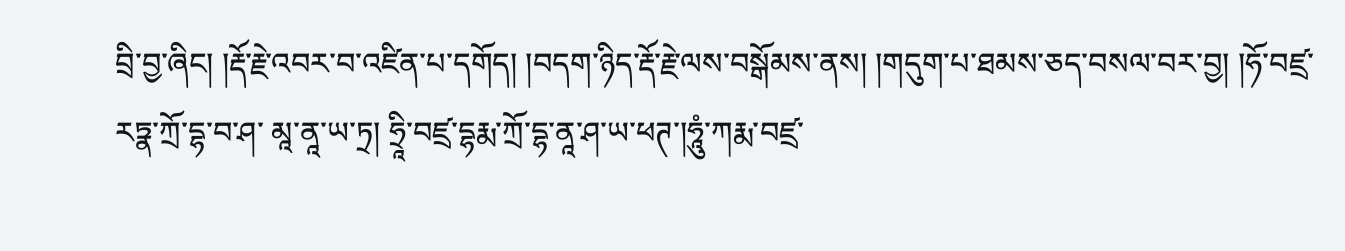བྲི་བྱ་ཞིང། །རྡོ་རྗེ་འབར་བ་འཛིན་པ་དགོད། །བདག་ཉིད་རྡོ་རྗེ་ལས་བསྒོམས་ནས། །གདུག་པ་ཐམས་ཅད་བསལ་བར་བྱ། །ཧོ་བཛྲ་རཏྣ་ཀྲོ་དྷ་བ་ཤ་ མཱ་ནཱ་ཡ་ཏྲ། ཧྲཱི་བཛྲ་དྷརྨ་ཀྲོ་དྷ་ནཱ་ཤ་ཡ་ཕཊ་།ཧཱུཾ་ཀརྨ་བཛྲ་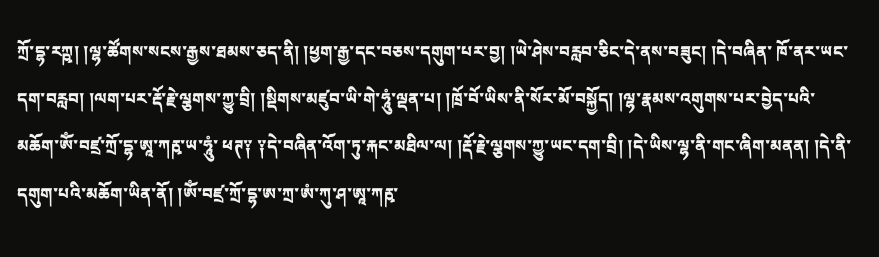ཀྲོ་དྷ་རཀྵ། །ལྷ་ཚོགས་སངས་རྒྱས་ཐམས་ཅད་ནི། །ཕྱག་རྒྱ་དང་བཅས་དགུག་པར་བྱ། །ཡེ་ཤེས་བརླབ་ཅིང་དེ་ནས་བཟུང། །དེ་བཞིན་ ཁོ་ནར་ཡང་དག་བརླབ། །ལག་པར་རྡོ་རྗེ་ལྕགས་ཀྱུ་བྲི། །སྡིགས་མཛུབ་ཡི་གེ་ཧཱུཾ་ལྡན་པ། །ཁྲོ་བོ་ཡིས་ནི་སོར་མོ་བསྐྱོད། །ལྷ་རྣམས་འགུགས་པར་བྱེད་པའི་མཆོག་ཨོཾ་བཛྲ་ཀྲོ་དྷ་ཨཱ་ཀརྵ་ཡ་ཧཱུཾ་ ཕཊ༑ ༑དེ་བཞིན་འོག་ཏུ་རྐང་མཐིལ་ལ། །རྡོ་རྗེ་ལྕགས་ཀྱུ་ཡང་དག་བྲི། །དེ་ཡིས་ལྷ་ནི་གང་ཞིག་མནན། །དེ་ནི་དགུག་པའི་མཆོག་ཡིན་ནོ། །ཨོཾ་བཛྲ་ཀྲོ་དྷ་ཨ་ཀྲ་ཨཾ་ཀུ་ཤ་ཨཱ་ཀརྵ་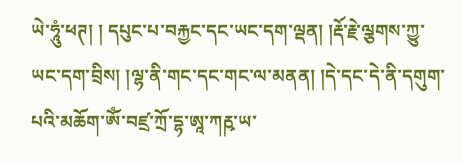ཡེ་ཧཱུཾ་ཕཊ། ། དཔུང་པ་བརྐྱང་དང་ཡང་དག་ལྡན། །རྡོ་རྗེ་ལྕགས་ཀྱུ་ཡང་དག་བྲིས། །ལྷ་ནི་གང་དང་གང་ལ་མནན། །དེ་དང་དེ་ནི་དགུག་པའི་མཆོག་ཨོཾ་བཛྲ་ཀྲོ་དྷ་ཨཱ་ཀརྵ་ཡ་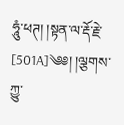ཧཱུཾ་ཕཊ། །སྟན་ལ་རྡོ་རྗེ་ [501A]༄༅། །ལྕགས་ཀྱུ་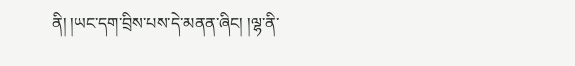ནི། །ཡང་དག་བྲིས་པས་དེ་མནན་ཞིང། །ལྷ་ནི་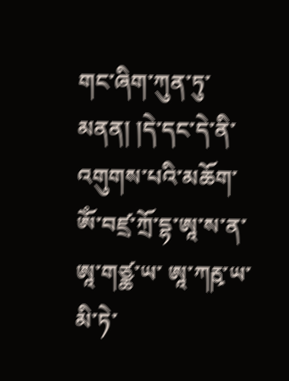གང་ཞིག་ཀུན་ཏུ་མནན། །དེ་དང་དེ་ནི་འགུགས་པའི་མཆོག་ཨོཾ་བཛྲ་ཀྲོ་དྷ་ཨཱ་ས་ན་ཨཱ་གཙྪ་ཡ་ ཨཱ་ཀརྵ་ཡ་མི་ཏེ་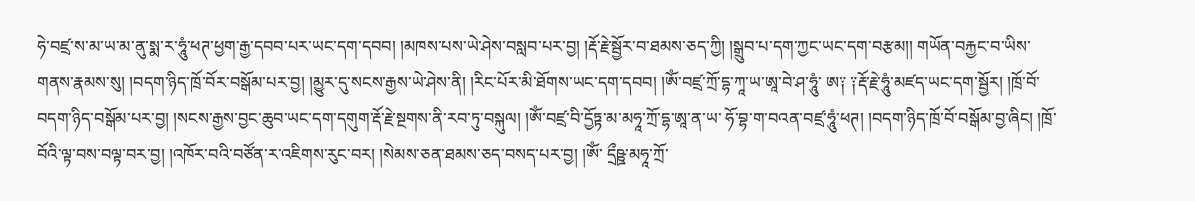ཧེ་བཛྲ་ས་མ་ཡ་མ་ནུ་སྨ་ར་ཧཱུཾ་ཕཊ་ཕྱག་རྒྱ་དབབ་པར་ཡང་དག་དབབ། །མཁས་པས་ཡེ་ཤེས་བསླབ་པར་བྱ། །རྡོ་རྗེ་སྦྱོར་བ་ཐམས་ཅད་ཀྱི། །སྒྲུབ་པ་དག་ཀྱང་ཡང་དག་བརྩམ།། གཡོན་བརྐྱང་བ་ཡིས་གནས་རྣམས་སུ། །བདག་ཉིད་ཁྲོ་བོར་བསྒོམ་པར་བྱ། །མྱུར་དུ་སངས་རྒྱས་ཡེ་ཤེས་ནི། །རིང་པོར་མི་ཐོགས་ཡང་དག་དབབ། །ཨོཾ་བཛྲ་ཀྲོ་དྷ་ཀཱ་ཡ་ཨཱ་བེ་ཤ་ཧཱུཾ་ ཨ༑ ༑རྡོ་རྗེ་ཧཱུཾ་མཛད་ཡང་དག་སྦྱོར། །ཁྲོ་བོ་བདག་ཉིད་བསྒོམ་པར་བྱ། །སངས་རྒྱས་བྱང་ཆུབ་ཡང་དག་དགུག་རྡོ་རྗེ་སྔགས་ནི་རབ་ཏུ་བསྐུལ། །ཨོཾ་བཛྲ་བི་དྱོཏྟ་མ་མཧཱ་ཀྲོ་དྷ་ཨཱ་ན་ཡ་ ཧོ་བྷ་ག་བའན་བཛྲ་ཧཱུཾ་ཕཊ། །བདག་ཉིད་ཁྲོ་བོ་བསྒོམ་བྱ་ཞིང། །ཁྲོ་བོའི་ལྟ་བས་བལྟ་བར་བྱ། །འཁོར་བའི་བཙོན་ར་འཇིགས་རུང་བར། །སེམས་ཅན་ཐམས་ཅད་བསད་པར་བྱ། །ཨོཾ་ དྲྀཥྛ་མཧཱ་ཀྲོ་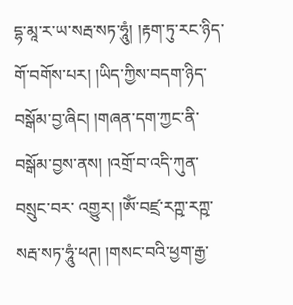དྷ་མཱ་ར་ཡ་སརྦ་སཏ་ཧཱུཾ། །རྟག་ཏུ་རང་ཉིད་གོ་བགོས་པར། །ཡིད་ཀྱིས་བདག་ཉིད་བསྒོམ་བྱ་ཞིང། །གཞན་དག་ཀྱང་ནི་བསྒོམ་བྱས་ནས། །འགྲོ་བ་འདི་ཀུན་བསྲུང་བར་ འགྱུར། །ཨོཾ་བཛྲ་རཀྵ་རཀྵ་སརྦ་སཏ་ཧཱུཾ་ཕཊ། །གསང་བའི་ཕྱག་རྒྱ་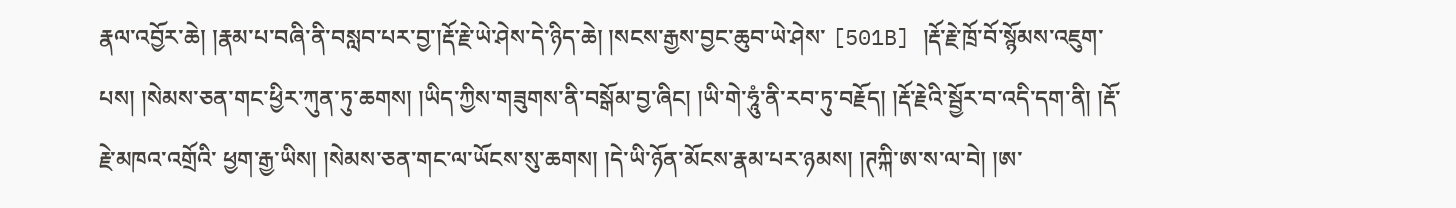རྣལ་འབྱོར་ཆེ། །རྣམ་པ་བཞི་ནི་བསླབ་པར་བྱ་།རྡོ་རྗེ་ཡེ་ཤེས་དེ་ཉིད་ཆེ། །སངས་རྒྱས་བྱང་ཆུབ་ཡེ་ཤེས་ [501B] །རྡོ་རྗེ་ཁྲོ་བོ་སྙོམས་འཇུག་པས། །སེམས་ཅན་གང་ཕྱིར་ཀུན་ཏུ་ཆགས། །ཡིད་ཀྱིས་གཟུགས་ནི་བསྒོམ་བྱ་ཞིང། །ཡི་གེ་ཧཱུཾ་ནི་རབ་ཏུ་བརྗོད། །རྡོ་རྗེའི་སྦྱོར་བ་འདི་དག་ནི། །རྡོ་རྗེ་མཁའ་འགྲོའི་ ཕྱག་རྒྱ་ཡིས། །སེམས་ཅན་གང་ལ་ཡོངས་སུ་ཆགས། །དེ་ཡི་ཉོན་མོངས་རྣམ་པར་ཉམས། །ཊཀྐི་ཨ་ས་ལ་བེ། །ཨ་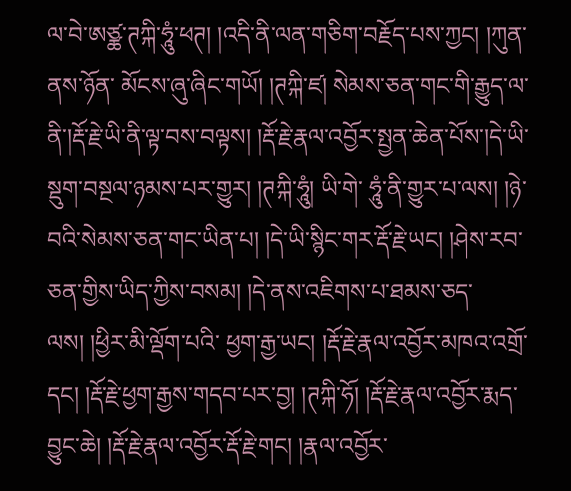ལ་བེ་ཨཙྪ་ཊཀྐི་ཧཱུཾ་ཕཊ། །འདི་ནི་ལན་གཅིག་བརྗོད་པས་ཀྱང། །ཀུན་ནས་ཉོན་ མོངས་ཞུ་ཞིང་གཡོ། །ཊཀྐི་ཛ། སེམས་ཅན་གང་གི་རྒྱུད་ལ་ནི་།རྡོ་རྗེ་ཡི་ནི་ལྟ་བས་བལྟས། །རྡོ་རྗེ་རྣལ་འབྱོར་སྤྱན་ཆེན་པོས་།དེ་ཡི་སྡུག་བསྔལ་ཉམས་པར་གྱུར། །ཊཀྐི་ཧཱུཾ། ཡི་གེ་ ཧཱུཾ་ནི་གྱུར་པ་ལས། །ཉེ་བའི་སེམས་ཅན་གང་ཡིན་པ། །དེ་ཡི་སྙིང་གར་རྡོ་རྗེ་ཡང། །ཤེས་རབ་ཅན་གྱིས་ཡིད་ཀྱིས་བསམ། །དེ་ནས་འཇིགས་པ་ཐམས་ཅད་ལས། །ཕྱིར་མི་ལྡོག་པའི་ ཕྱག་རྒྱ་ཡང། །རྡོ་རྗེ་རྣལ་འབྱོར་མཁའ་འགྲོ་དང། །རྡོ་རྗེ་ཕྱག་རྒྱས་གདབ་པར་བྱ། །ཊཀྐི་ཧོ། །རྡོ་རྗེ་རྣལ་འབྱོར་རྨད་བྱུང་ཆེ། །རྡོ་རྗེ་རྣལ་འབྱོར་རྡོ་རྗེ་གང། །རྣལ་འབྱོར་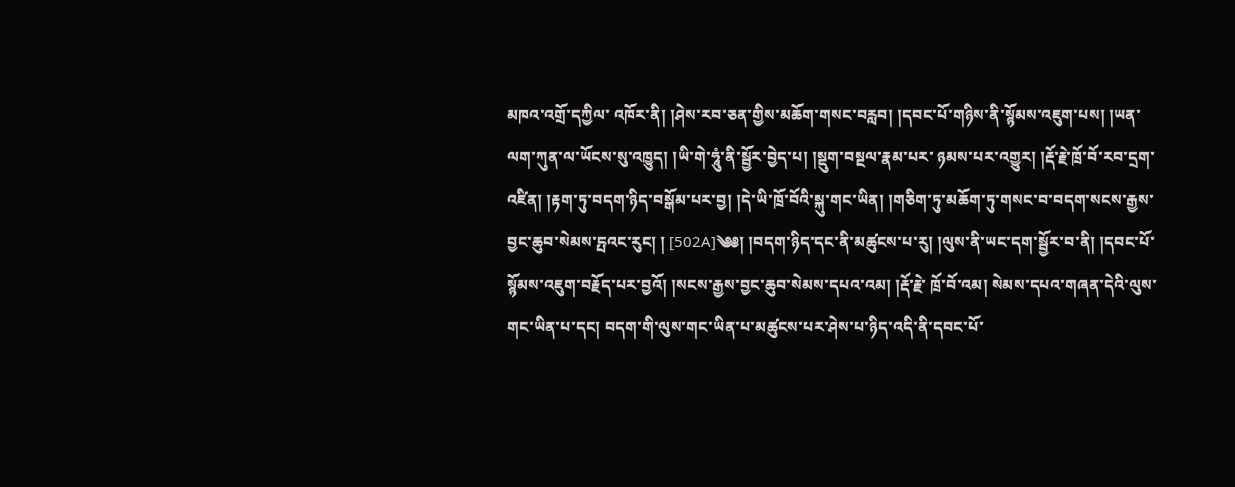མཁའ་འགྲོ་དཀྱིལ་ འཁོར་ནི། །ཤེས་རབ་ཅན་གྱིས་མཆོག་གསང་བརླབ། །དབང་པོ་གཉིས་ནི་སྙོམས་འཇུག་པས། །ཡན་ལག་ཀུན་ལ་ཡོངས་སུ་འཁྱུད། །ཡི་གེ་ཧཱུཾ་ནི་སྦྱོར་བྱེད་པ། །སྡུག་བསྔལ་རྣམ་པར་ ཉམས་པར་འགྱུར། །རྡོ་རྗེ་ཁྲོ་བོ་རབ་དྲག་འཛིན། །རྟག་ཏུ་བདག་ཉིད་བསྒོམ་པར་བྱ། །དེ་ཡི་ཁྲོ་བོའི་སྐུ་གང་ཡིན། །གཅིག་ཏུ་མཆོག་ཏུ་གསང་བ་བདག་སངས་རྒྱས་བྱང་ཆུབ་སེམས་དྤའང་རུང། ། [502A]༄༅། །བདག་ཉིད་དང་ནི་མཚུངས་པ་རུ། །ལུས་ནི་ཡང་དག་སྦྱོར་བ་ནི། །དབང་པོ་སྙོམས་འཇུག་བརྗོད་པར་བྱའོ། །སངས་རྒྱས་བྱང་ཆུབ་སེམས་དཔའ་འམ། །རྡོ་རྗེ་ ཁྲོ་བོ་འམ། སེམས་དཔའ་གཞན་དེའི་ལུས་གང་ཡིན་པ་དང། བདག་གི་ལུས་གང་ཡིན་པ་མཚུངས་པར་ཤེས་པ་ཉིད་འདི་ནི་དབང་པོ་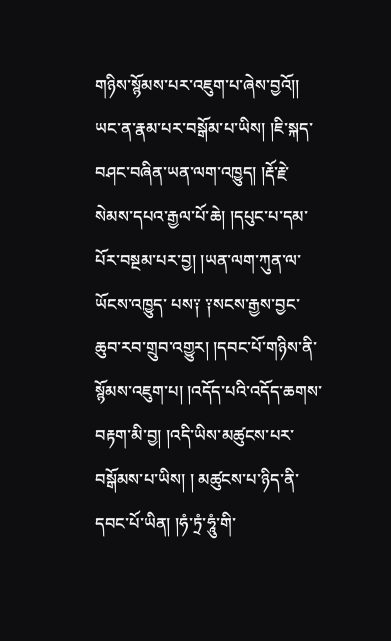གཉིས་སྙོམས་པར་འཇུག་པ་ཞེས་བྱའོ།། ཡང་ན་རྣམ་པར་བསྒོམ་པ་ཡིས། །ཇི་སྐད་བཤང་བཞིན་ཡན་ལག་འཁྱུད། །རྡོ་རྗེ་སེམས་དཔའ་རྒྱལ་པོ་ཆེ། །དཔུང་པ་དམ་པོར་བསྔམ་པར་བྱ། །ཡན་ལག་ཀུན་ལ་ཡོངས་འཁྱུད་ པས༑ ༑སངས་རྒྱས་བྱང་ཆུབ་རབ་གྲུབ་འགྱུར། །དབང་པོ་གཉིས་ནི་སྙོམས་འཇུག་པ། །འདོད་པའི་འདོད་ཆགས་བརྟག་མི་བྱ། །འདི་ཡིས་མཚུངས་པར་བསྒོམས་པ་ཡིས། ། མཚུངས་པ་ཉིད་ནི་དབང་པོ་ཡིན། །ཧཾ་ཏྲཾ་ཧཱུཾ་གི་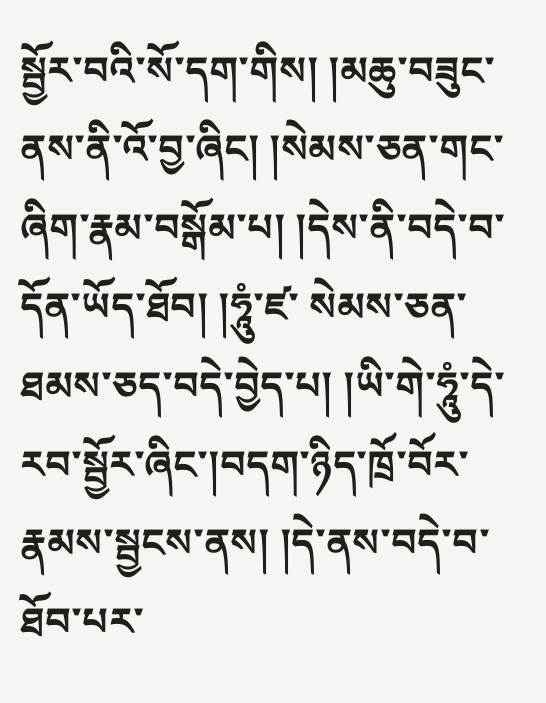སྦྱོར་བའི་སོ་དག་གིས། །མཆུ་བཟུང་ནས་ནི་འོ་བྱ་ཞིང། །སེམས་ཅན་གང་ཞིག་རྣམ་བསྒོམ་པ། །དེས་ནི་བདེ་བ་དོན་ཡོད་ཐོབ། །ཧཱུཾ་ཛ་ སེམས་ཅན་ཐམས་ཅད་བདེ་བྱེད་པ། །ཡི་གེ་ཧཱུཾ་དེ་རབ་སྦྱོར་ཞིང་།བདག་ཉིད་ཁྲོ་བོར་རྣམས་སྦྱངས་ནས། །དེ་ནས་བདེ་བ་ཐོབ་པར་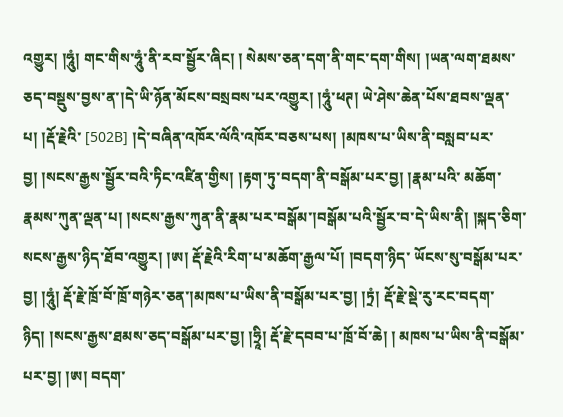འགྱུར། །ཧཱུཾ། གང་གིས་ཧཱུཾ་ནི་རབ་སྦྱོར་ཞིང། ། སེམས་ཅན་དག་ནི་གང་དག་གིས། །ཡན་ལག་ཐམས་ཅད་བསྡུས་བྱས་ན་།དེ་ཡི་ཉོན་མོངས་བསྲབས་པར་འགྱུར། །ཧཱུཾ་ཕཊ། ཡེ་ཤེས་ཆེན་པོས་ཐབས་ལྡན་པ། །རྡོ་རྗེའི་ [502B] །དེ་བཞིན་འཁོར་ལོའི་འཁོར་བཅས་པས། །མཁས་པ་ཡིས་ནི་བསླབ་པར་བྱ། །སངས་རྒྱས་སྦྱོར་བའི་ཏིང་འཛིན་གྱིས། །རྟག་ཏུ་བདག་ནི་བསྒོམ་པར་བྱ། །རྣམ་པའི་ མཆོག་རྣམས་ཀུན་ལྡན་པ། །སངས་རྒྱས་ཀུན་ནི་རྣམ་པར་བསྒོམ་།བསྒོམ་པའི་སྦྱོར་བ་དེ་ཡིས་ནི། །སྐད་ཅིག་སངས་རྒྱས་ཉིད་ཐོབ་འགྱུར། །ཨ། རྡོ་རྗེའི་རིག་པ་མཆོག་རྒྱལ་པོ། །བདག་ཉིད་ ཡོངས་སུ་བསྒོམ་པར་བྱ། །ཧཱུཾ། རྡོ་རྗེ་ཁྲོ་བོ་ཁྲོ་གཉེར་ཅན་།མཁས་པ་ཡིས་ནི་བསྒོམ་པར་བྱ། །ཏྲཾ། རྡོ་རྗེ་སྡེ་རུ་རང་བདག་ཉིད། །སངས་རྒྱས་ཐམས་ཅད་བསྒོམ་པར་བྱ། །ཧྲཱི། རྡོ་རྗེ་དབབ་པ་ཁྲོ་བོ་ཆེ། ། མཁས་པ་ཡིས་ནི་བསྒོམ་པར་བྱ། །ཨ། བདག་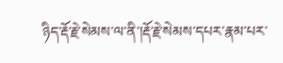ཉིད་རྡོ་རྗེ་སེམས་ལ་ནི་།རྡོ་རྗེ་སེམས་དཔར་རྣམ་པར་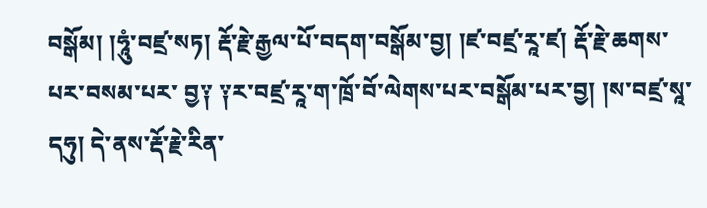བསྒོམ། །ཧཱུཾ་བཛྲ་སཏ། རྡོ་རྗེ་རྒྱལ་པོ་བདག་བསྒོམ་བྱ། །ཛ་བཛྲ་རཱ་ཛ། རྡོ་རྗེ་ཆགས་པར་བསམ་པར་ བྱ༑ ༑ར་བཛྲ་རཱ་ག་ཁྲོ་བོ་ལེགས་པར་བསྒོམ་པར་བྱ། །ས་བཛྲ་སཱ་དཧུ། དེ་ནས་རྡོ་རྗེ་རིན་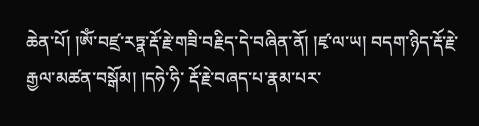ཆེན་པོ། །ཨོཾ་བཛྲ་རཏྣ་རྡོ་རྗེ་གཟི་བརྗིད་དེ་བཞིན་ནོ། །ཛྭ་ལ་ཡ། བདག་ཉིད་རྡོ་རྗེ་རྒྱལ་མཚན་བསྒོམ། །དཧེ་ཧི་ རྡོ་རྗེ་བཞད་པ་རྣམ་པར་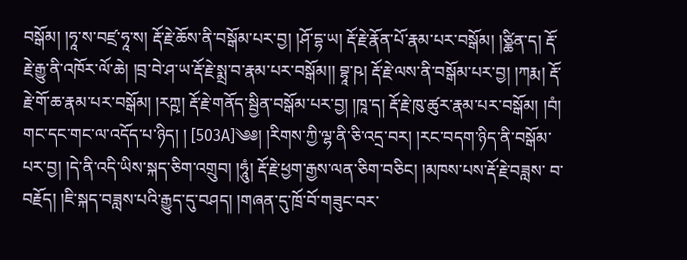བསྒོམ། །ཧཱ་ས་བཛྲ་ཧཱ་ས། རྡོ་རྗེ་ཆོས་ནི་བསྒོམ་པར་བྱ། །ཤོ་དྷ་ཡ། རྡོ་རྗེ་རྣོན་པོ་རྣམ་པར་བསྒོམ། །ཙྪིན་ད། རྡོ་རྗེ་རྒྱུ་ནི་འཁོར་ལོ་ཆེ། །བྲ་བེ་ཤ་ཡ་རྡོ་རྗེ་སྨྲ་བ་རྣམ་པར་བསྒོམ།། བྷཱ་ཥ། རྡོ་རྗེ་ལས་ནི་བསྒོམ་པར་བྱ། །ཀརྨ། རྡོ་རྗེ་གོ་ཆ་རྣམ་པར་བསྒོམ། །རཀྵ། རྡོ་རྗེ་གནོད་སྦྱིན་བསྒོམ་པར་བྱ། །ཁཱ་ད། རྡོ་རྗེ་ཁུ་ཚུར་རྣམ་པར་བསྒོམ། །བཾ། གང་དང་གང་ལ་འདོད་པ་ཉིད། ། [503A]༄༅། །རིགས་ཀྱི་ལྷ་ནི་ཅི་འདྲ་བར། །རང་བདག་ཉིད་ནི་བསྒོམ་པར་བྱ། །དེ་ནི་འདི་ཡིས་སྐད་ཅིག་འགྲུབ། །ཧཱུཾ། རྡོ་རྗེ་ཕྱག་རྒྱས་ལན་ཅིག་བཅིང། །མཁས་པས་རྡོ་རྗེ་བཟླས་ བ་བརྗོད། །ཇི་སྐད་བཟླས་པའི་རྒྱུད་དུ་བཤད། །གཞན་དུ་ཁྲོ་བོ་གཟུང་བར་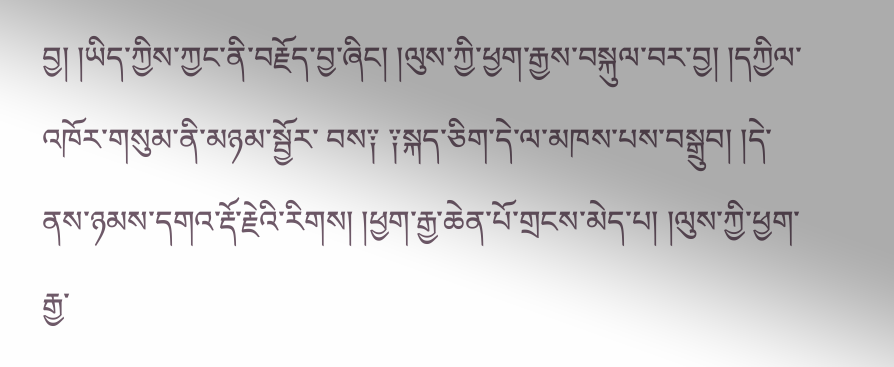བྱ། །ཡིད་ཀྱིས་ཀྱང་ནི་བརྗོད་བྱ་ཞིང། །ལུས་ཀྱི་ཕྱག་རྒྱས་བསྐུལ་བར་བྱ། །དཀྱིལ་འཁོར་གསུམ་ནི་མཉམ་སྦྱོར་ བས༑ ༑སྐད་ཅིག་དེ་ལ་མཁས་པས་བསྒྲུབ། །དེ་ནས་ཉམས་དགའ་རྡོ་རྗེའི་རིགས། །ཕྱག་རྒྱ་ཆེན་པོ་གྲངས་མེད་པ། །ལུས་ཀྱི་ཕྱག་རྒྱ་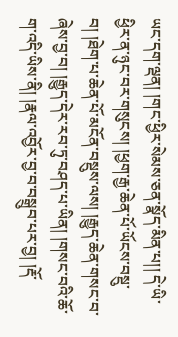ཡང་དག་ལྡན། །གང་ཕྱིར་སེམས་ཅན་སྣོད་མིན་པ།། དེ་ཡི་ཕྱིར་ན་ཉུང་བར་གསུངས། །ཕྱག་རྒྱ་ཆེན་པོ་ཡོངས་བསྡུ་བ། །ཐེག་པ་ཆེན་པོ་མངོན་བསྡུས་ལས། །རྒྱུད་ཆེན་གསང་བ་ཞེས་བྱ་བ། །རྒྱུད་དེར་རབ་ཏུ་བཤད་པ་ཡིན། །གསང་བའི་ཆོ་ ག་འདི་ཡིས་ནི། །རྣལ་འབྱོར་བྱ་བ་བསྒྲུབ་པར་བྱ། །རྡོ་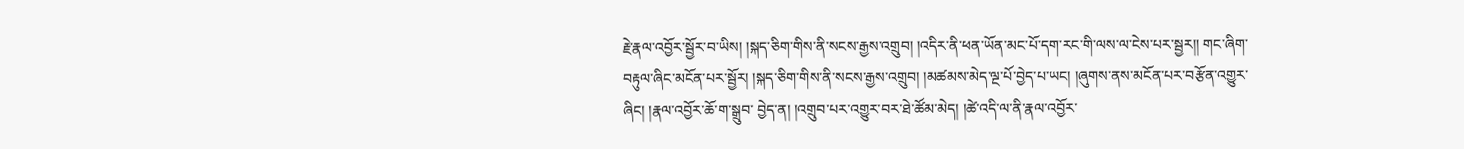རྗེ་རྣལ་འབྱོར་སྦྱོར་བ་ཡིས། །སྐད་ཅིག་གིས་ནི་སངས་རྒྱས་འགྲུབ། །འདིར་ནི་ཕན་ཡོན་མང་པོ་དག་རང་གི་ལས་ལ་ངེས་པར་སྦྱར།། གང་ཞིག་བརྟུལ་ཞིང་མངོན་པར་སྦྱོར། །སྐད་ཅིག་གིས་ནི་སངས་རྒྱས་འགྲུབ། །མཚམས་མེད་ལྔ་པོ་བྱེད་པ་ཡང། །ཞུགས་ནས་མངོན་པར་བརྩོན་འགྱུར་ཞིང། །རྣལ་འབྱོར་ཆོ་ག་སྒྲུབ་ བྱེད་ན། །འགྲུབ་པར་འགྱུར་བར་ཐེ་ཚོམ་མེད། །ཚེ་འདི་ལ་ནི་རྣལ་འབྱོར་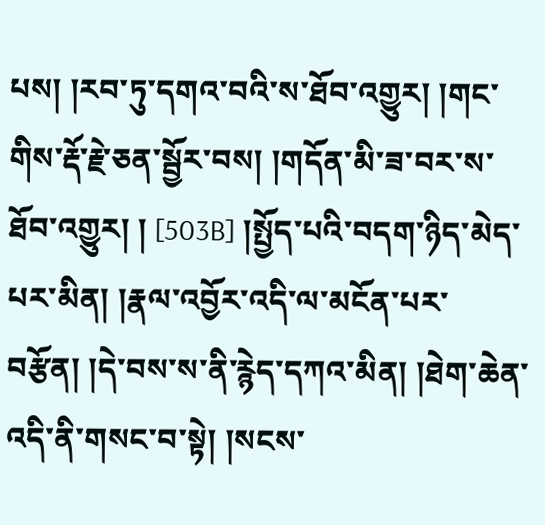པས། །རབ་ཏུ་དགའ་བའི་ས་ཐོབ་འགྱུར། །གང་གིས་རྡོ་རྗེ་ཅན་སྦྱོར་བས། །གདོན་མི་ཟ་བར་ས་ཐོབ་འགྱུར། ། [503B] །སྤྱོད་པའི་བདག་ཉིད་མེད་པར་མིན། །རྣལ་འབྱོར་འདི་ལ་མངོན་པར་བརྩོན། །དེ་བས་ས་ནི་རྙེད་དཀའ་མིན། །ཐེག་ཆེན་འདི་ནི་གསང་བ་སྟེ། །སངས་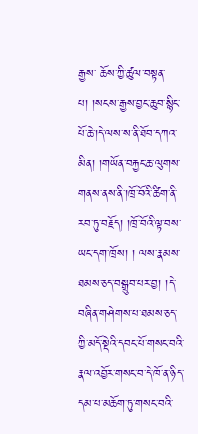རྒྱས་ ཆོས་ཀྱི་ཚུལ་བསྟན་པ། །སངས་རྒྱས་བྱང་ཆུབ་སྙིང་པོ་ཆེ་།དེ་ལས་ས་ནི་ཐོབ་དཀའ་མིན། །གཡོན་བརྐྱང་ཆ་ལུགས་གནས་ནས་ནི་།ཁྲོ་བོའི་ཚིག་ནི་རབ་ཏུ་བརྗོད། །ཁྲོ་བོའི་ལྟ་བས་ཡང་དག་ཁྲོས། ། ལས་རྣམས་ཐམས་ཅད་བསྒྲུབ་པར་བྱ། །དེ་བཞིན་གཤེགས་པ་ཐམས་ཅད་ཀྱི་མདོ་སྡེའི་དབང་པོ་གསང་བའི་རྣལ་འབྱོར་གསང་བ་དེ་ཁོ་ན་ཉིད་དམ་པ་མཆོག་ཏུ་གསང་བའི་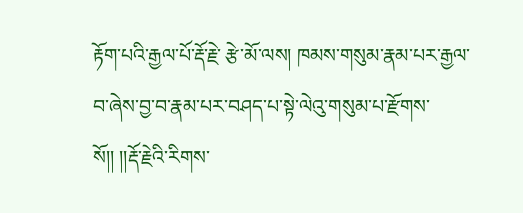རྟོག་པའི་རྒྱལ་པོ་རྡོ་རྗེ་ རྩེ་མོ་ལས། ཁམས་གསུམ་རྣམ་པར་རྒྱལ་བ་ཞེས་བྱ་བ་རྣམ་པར་བཤད་པ་སྟེ་ལེའུ་གསུམ་པ་རྫོགས་སོ།། །།རྡོ་རྗེའི་རིགས་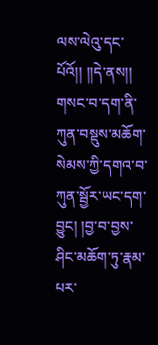ལས་ལེའུ་དང་པོའོ།། །།དེ་ནས།། གསང་བ་དག་ནི་ཀུན་བསྡུས་མཆོག་སེམས་ཀྱི་དགའ་བ་ཀུན་སྦྱོར་ཡང་དག་བྱུང། །བྱ་བ་བྱས་ཤིང་མཆོག་ཏུ་རྣམ་པར་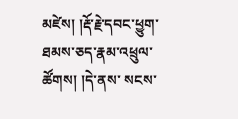མཛེས། །རྡོ་རྗེ་དབང་ཕྱུག་ཐམས་ཅད་རྣམ་འཕྲུལ་ཚོགས། །དེ་ནས་ སངས་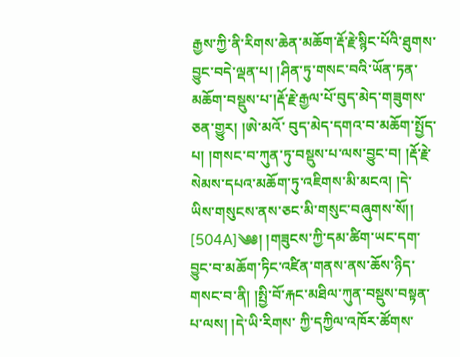རྒྱས་ཀྱི་ནི་རིགས་ཆེན་མཆོག་རྡོ་རྗེ་སྙིང་པོའི་ཐུགས་བྱུང་བདེ་ལྡན་པ། །ཤིན་ཏུ་གསང་བའི་ཡོན་ཏན་མཆོག་བསྡུས་པ་།རྡོ་རྗེ་རྒྱལ་པོ་བུད་མེད་གཟུགས་ཅན་གྱུར། །ཨེ་མའོ་ བུད་མེད་དགའ་བ་མཆོག་སྤྱོད་པ། །གསང་བ་ཀུན་ཏུ་བསྡུས་པ་ལས་བྱུང་བ། །རྡོ་རྗེ་སེམས་དཔའ་མཆོག་ཏུ་འཇིགས་མི་མངའ། །དེ་ཡིས་གསུངས་ནས་ཅང་མི་གསུང་བཞུགས་སོ།། [504A]༄༅། །གཟུངས་ཀྱི་དམ་ཚིག་ཡང་དག་བྱུང་བ་མཆོག་ཏིང་འཛིན་གནས་ནས་ཆོས་ཉིད་གསང་བ་ནི། །སྤྱི་བོ་རྐང་མཐིལ་ཀུན་བསྡུས་བསྟན་པ་ལས། །དེ་ཡི་རིགས་ ཀྱི་དཀྱིལ་འཁོར་ཚོགས་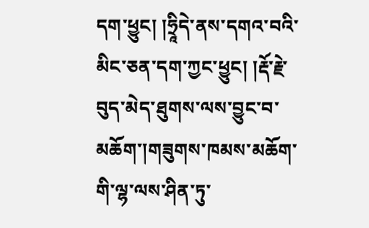དག་ཕྱུང། །ཧྲཱིདེ་ནས་དགའ་བའི་མིང་ཅན་དག་ཀྱང་ཕྱུང། །རྡོ་རྗེ་བུད་མེད་ཐུགས་ལས་བྱུང་བ་མཆོག་།གཟུགས་ཁམས་མཆོག་གི་ལྷ་ལས་ཤིན་ཏུ་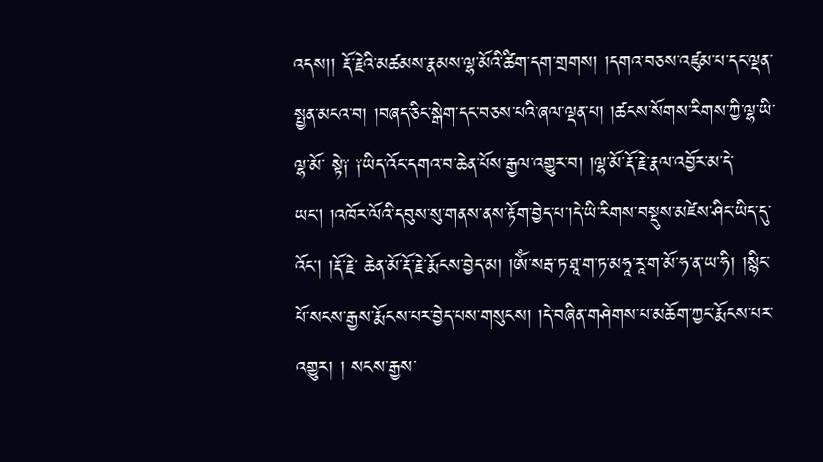འདས།། རྡོ་རྗེའི་མཚམས་རྣམས་ལྷ་མོའི་ཚིག་དག་གྲགས། །དགའ་བཅས་འཛུམ་པ་དང་ལྡན་སྤྱན་མངའ་བ། །བཞད་ཅིང་སྒེག་དང་བཅས་པའི་ཞལ་ལྡན་པ། །ཚངས་སོགས་རིགས་ཀྱི་ལྷ་ཡི་ལྷ་མོ་ སྟེ༑ ༑ཡིད་འོང་དགའ་བ་ཆེན་པོས་རྒྱལ་འགྱུར་བ། །ལྷ་མོ་རྡོ་རྗེ་རྣལ་འབྱོར་མ་དེ་ཡང། །འཁོར་ལོའི་དབུས་སུ་གནས་ནས་རྟོག་བྱེད་པ་།དེ་ཡི་རིགས་བསྡུས་མཛེས་ཤིང་ཡིད་དུ་འོང། །རྡོ་རྗེ་ ཆེན་མོ་རྡོ་རྗེ་རྨོངས་བྱེད་མ། །ཨོཾ་སརྦ་ཏ་ཐཱ་ག་ཏ་མཧཱ་རཱ་ག་མོ་ཧ་ན་ཡ་ཧི། །སྙིང་པོ་སངས་རྒྱས་རྨོངས་པར་བྱེད་པས་གསུངས། །དེ་བཞིན་གཤེགས་པ་མཆོག་ཀྱང་རྨོངས་པར་འགྱུར། ། སངས་རྒྱས་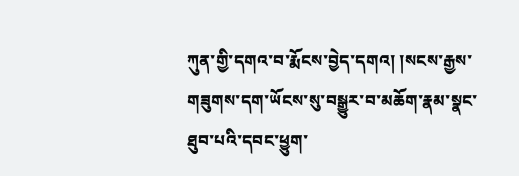ཀུན་གྱི་དགའ་བ་རྨོངས་བྱེད་དགའ། །སངས་རྒྱས་གཟུགས་དག་ཡོངས་སུ་བསྒྱུར་བ་མཆོག་རྣམ་སྣང་ཐུབ་པའི་དབང་ཕྱུག་